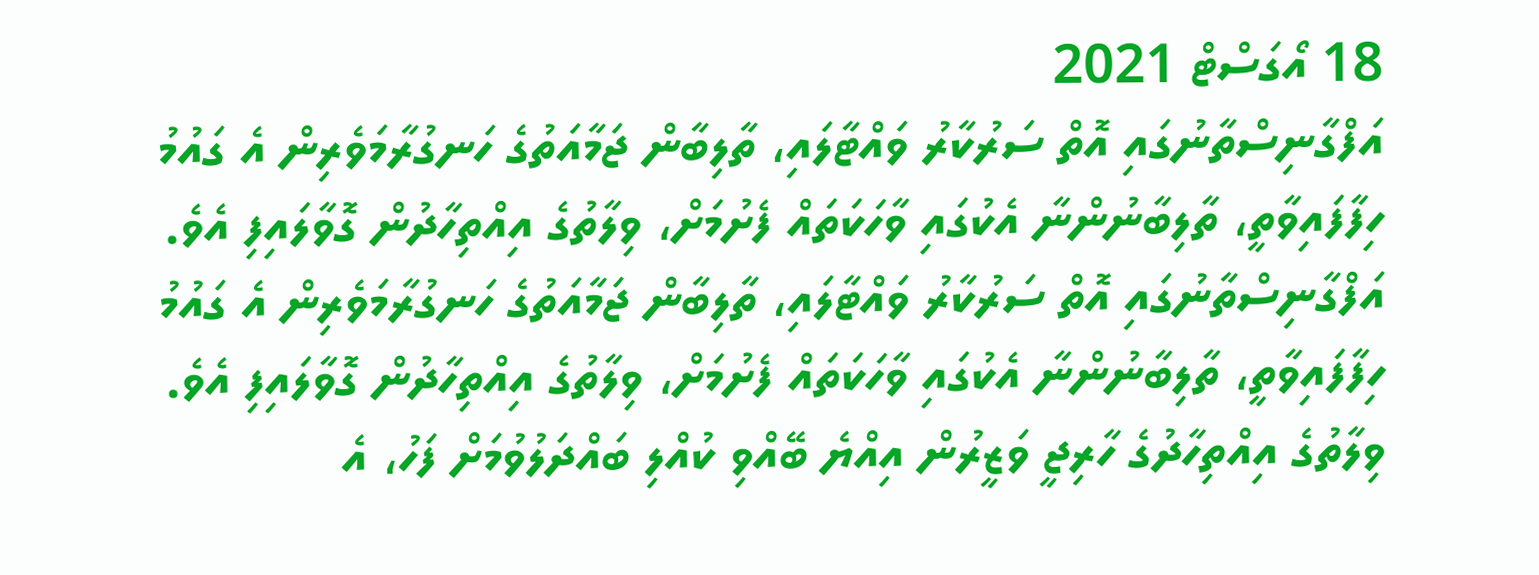18 އޯގަސްޓް 2021
އަފްގާނިސްތާނުގައި އޮތް ސަރުކާރު ވައްޓާލައި، ތާލިބާން ޖަމާއަތުގެ ހަނގުރާމަވެރިން އެ ގައުމު ހިފާފައިވާތީ، ތާލިބާނުންނާ އެކުގައި ވާހަކަތައް ފެށުމަށް، ވިލާތުގެ އިއްތިހާދުން ގޮވާލައިފި އެވެ.
އަފްގާނިސްތާނުގައި އޮތް ސަރުކާރު ވައްޓާލައި، ތާލިބާން ޖަމާއަތުގެ ހަނގުރާމަވެރިން އެ ގައުމު ހިފާފައިވާތީ، ތާލިބާނުންނާ އެކުގައި ވާހަކަތައް ފެށުމަށް، ވިލާތުގެ އިއްތިހާދުން ގޮވާލައިފި އެވެ.
ވިލާތުގެ އިއްތިހާދުގެ ހާރިޖީ ވަޒީރުން އިއްޔެ ބޭއްވި ކުއްލި ބައްދަލުވުމަށް ފަހު، އެ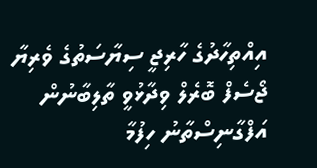އިއްތިހާދުގެ ހާރިޖީ ސިޔާސަތުގެ ވެރިޔާ ޖޯސެފް ބޮރެލް ވިދާޅުވީ ތާލިބާނުން އަފްގާނިސްތާނު ހިފުމާ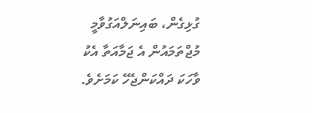ގުޅިގެން، ބައިނަލްއަގުވާމީ މުޖްތަމައުން އެ ޖަމާއަތާ އެކު ވާހަކަ ދައްކަންޖެހޭ ކަމަށެވެ.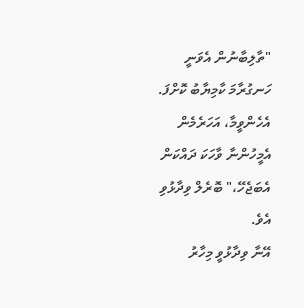"ތާލިބާނުން އެވަނީ ހަނގުރާމަ ކާމިޔާބު ކޮށްފަ. އެހެންވީމާ، އަހަރެމެން އެމީހުންނާ ވާހަކަ ދައްކަން އެބަޖެހޭ،" ބޮރެލް ވިދާޅުވި އެވެ.
އޭނާ ވިދާޅުވީ މިހާރު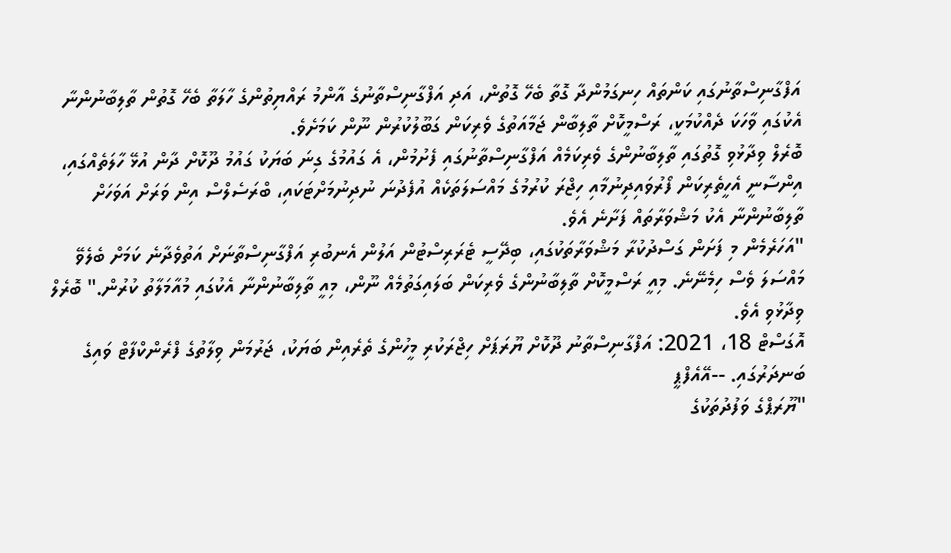އަފްގާނިސްތާނުގައި ކަންތައް ހިނގަމުންދާ ގޮތާ ބެހޭ ގޮތުން، އަދި އަފްގާނިސްތާނުގެ އާންމު ރައްޔިތުންގެ ހާލަތާ ބެހޭ ގޮތުން ތާލިބާނުންނާ އެކުގައި ވާހަކަ ދެއްކުމަކީ، ރަސްމީކޮށް ތާލިބާން ޖަމާއަތުގެ ވެރިކަން ގަބޫލުކުރުން ނޫން ކަމަށެވެ.
ބޮރެލް ވިދާޅުވި ގޮތުގައި ތާލިބާނުންގެ ވެރިކަމެއް އަފްގާނިސްތާނުގައި ފެށުމުން، އެ ގައުމުގެ ގިނަ ބަޔަކު ގައުމު ދޫކޮށް ދާން އުޅޭ ހާލަތެއްގައި، އިންސާނީ އެހީތެރިކަން ފޯރުވައިދިނުމާއި ހިޖްރަ ކުރުމުގެ މައްސަލަތަކެއް އުފެދުނަ ނުދިނުމަށްޓަކައި، ބްރަސެލްސް އިން ވަރަށް އަވަހަށް ތާލިބާނުންނާ އެކު މަޝްވަރާތައް ފަށާނެ އެވެ.
"އަހަރެމެން މި ފަށަން ގަސްދުކުރާ މަޝްވަރާތަކުގައި، ބިދޭސީ ޓެރަރިސްޓުން އަލުން އެނބުރި އަފްގާނިސްތާނަށް އަތުވެދާނެ ކަމަށް ބެލެވޭ މައްސަލަ ވެސް ހިމެނޭނެ. މިއީ ރަސްމީކޮށް ތާލިބާނުންގެ ވެރިކަން ބަލައިގަތުމެއް ނޫން، މިއީ ތާލިބާނުންނާ އެކުގައި މުއާމަލާތު ކުރުން." ބޮރެލް ވިދާޅުވި އެވެ.
އޮގަސްޓް 18، 2021: އަފްގާނިސްތާނު ދޫކޮށް ޔޫރަޕަށް ހިޖްރަކުރި މީހުންގެ ތެރެއިން ބަޔަކު، ޖަރުމަން ވިލާތުގެ ފްރެންކްފާޓް ވައިގެ ބަނދަރުގައި. --އޭއެފްޕީ
"ޔޫރަޕްގެ ވަފުދުތަކުގެ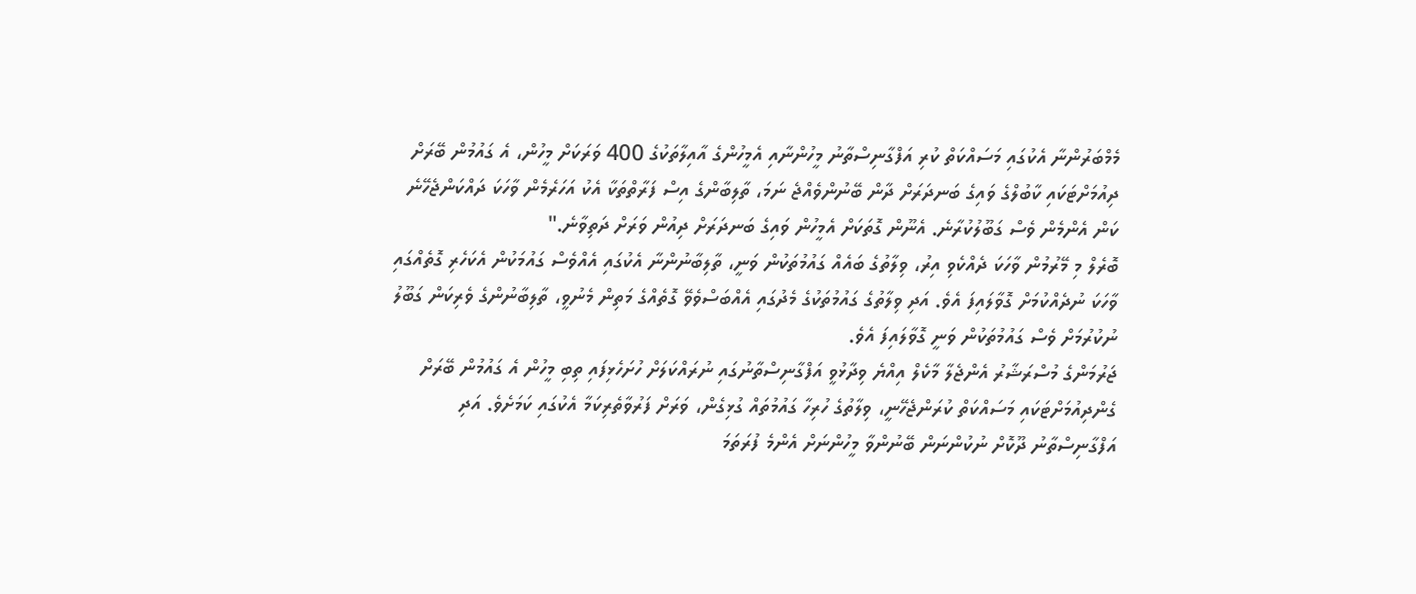މެމްބަރުންނާ އެކުގައި މަސައްކަތް ކުރި އަފްގާނިސްތާނު މީހުންނާއި އެމީހުންގެ އާއިލާތަކުގެ 400 ވަރަކަށް މީހުން، އެ ގައުމުން ބޭރަށް ދިއުމަށްޓަކައި ކާބުލްގެ ވައިގެ ބަނދަރަށް ދާން ބޭނުންވެއްޖެ ނަމަ، ތާލިބާންގެ އިސް ފަރާތްތަކާ އެކު އަހަރެމެން ވާހަކަ ދައްކަންޖެހޭނެ ކަން އެންމެން ވެސް ގަބޫލުކުރާނެ. އެނޫން ގޮތަކަށް އެމީހުން ވައިގެ ބަނދަރަށް ދިއުން ވަރަށް ދަތިވާނެ."
ބޮރެލް މި މޭރުމުން ވާހަކަ ދެއްކެވި އިރު، ވިލާތުގެ ބައެއް ގައުމުތަކުން ވަނީ، ތާލިބާނުންނާ އެކުގައި އެއްވެސް ގައުމަކުން އެކަހެރި ގޮތެއްގައި ވާހަކަ ނުދެއްކުމަށް ގޮވާލައިފަ އެވެ. އަދި ވިލާތުގެ ގައުމުތަކުގެ މެދުގައި އެއްބަސްވެވޭ ގޮތެއްގެ މަތިން މެނުވީ، ތާލިބާނުންގެ ވެރިކަން ގަބޫލު ނުކުރުމަށް ވެސް ގައުމުތަކުން ވަނީ ގޮވާލައިފަ އެވެ.
ޖަރުމަންގެ މުސްރަޝާރު އެންޖެލާ މާކެލް އިއްޔެ ވިދާޅުވީ އަފްގާނިސްތާނުގައި ނުރައްކަލަށް ހުށަހެޅިފައި ތިބި މީހުން އެ ގައުމުން ބޭރަށް ގެންދިއުމަށްޓަކައި މަސައްކަތް ކުރަންޖެހޭނީ، ވިލާތުގެ ހުރިހާ ގައުމުތައް ގުޅިގެން، ވަރަށް ފަރުވާތެރިކަމާ އެކުގައި ކަމަށެވެ. އަދި އަފްގާނިސްތާނު ދޫކޮށް ނުކުންނަން ބޭނުންވާ މީހުންނަށް އެންމެ ފުރަތަމަ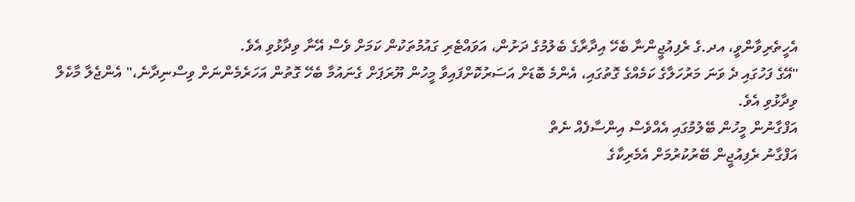އެހީތެރިވާންވީ، އދ.ގެ ރެފިއުޖީންނާ ބެހޭ އިދާރާގެ ބެލުމުގެ ދަށުން، އަވައްޓެރި ގައުމުތަކުން ކަމަށް ވެސް އޭނާ ވިދާޅުވި އެވެ.
"އޭގެ ފަހުގައި ދެ ވަނަ މަރުހަލާގެ ކަމެއްގެ ގޮތުގައި، އެންމެ ބޮޑަށް އަސަރުކޮށްފައިވާ މީހުން ޔޫރަޕަށް ގެނައުމާ ބެހޭ ގޮތުން އަހަރެމެންނަށް ވިސްނިދާނެ،" އެންޖެލާ މާކެލް ވިދާޅުވި އެވެ.
އަފްގާނުން މީހުން ބޭލުމުގައި އެއްވެސް އިންސާފެއް ނެތް
އަފްގާނު ރެފިއުޖީން ބޭރުކުރުމަށް އެމެރިކާގެ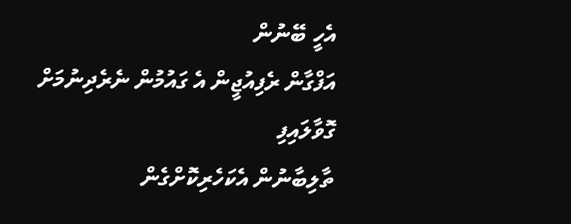އެހީ ބޭނުން
އަފްގާން ރެފިއުޖީން އެ ގައުމުން ނެރެދިނުމަށް ގޮވާލައިފި
ތާލިބާނުން އެކަހެރިކޮށްގެން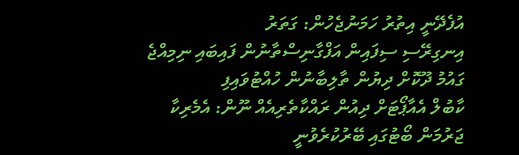އުފެދޭނީ އިތުރު ހަމަނުޖެހުން: ގަތަރު
އިނގިރޭސި ސިފައިން އަފްގާނިސްތާނުން ފައިބައި ނިމިއްޖެ
ގައުމު ދޫކޮށް ދިޔުން ތާލިބާނުން ހުއްޓުވައިފި
ކާބުލް އެއާޕޯޓަށް ދިއުން ރައްކާތެރިއެއް ނޫން: އެމެރިކާ
ޖަރުމަން ބޯޓުގައި ބޭރުކުރެވުނީ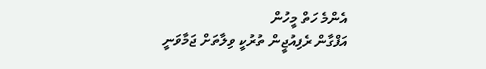އެންމެ ހަތް މީހުން
އަފްގާން ރެފިއުޖީން ތުރުކީ ވިލާތަށް ޖަމާވަނީ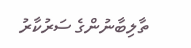ތާލިބާނުންގެ ސަރުކާރު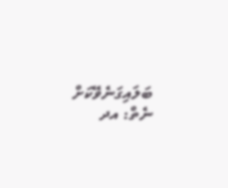ބަލައިގަނެވޭކަށް ނެތް: އދ